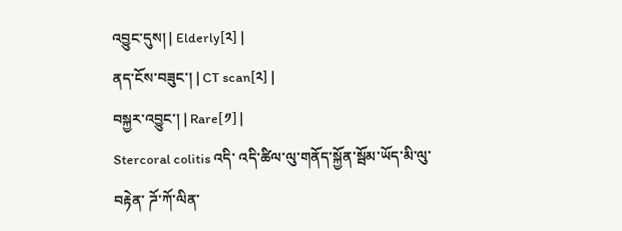འབྱུང་དུས། | Elderly[༢] |
ནད་ངོས་བཟུང་། | CT scan[༢] |
བསྐྱར་འབྱུང་། | Rare[༡] |
Stercoral colitis འདི་ འདི་ཚིལ་ལུ་གནོད་སྐྱོན་སྦོམ་ཡོད་མི་ལུ་བརྟེན་ ཌོ་ཀོ་ལིན་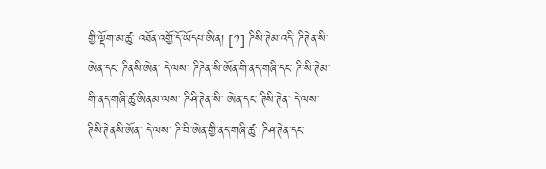གྱི་ལྡོག་མ་ཚུ་ འཐོན་འགྱོ་དོ་ཡོདཔ་ཨིན། [༡] ཌིསི་ཊེམ་འདི་ ཌིཊེན་སི་ཨེན་དང་ ཌིནསི་ཨེན་ དེ་ལས་ ཌིཌེན་སི་ཨོན་གི་ནད་གཞི་དང་ ཌི་སི་ཊེམ་གི་ནད་གཞི་ཚུ་ཨིནམ་ལས་ ཌིཤི་ཊེན་སི་ ཨེན་དང་ ཊིསི་ཊེན་ དེ་ལས་ ཊིསི་ཊེནསི་ཨོན་ དེ་ལས་ ཌི་བི་ཨེན་གྱི་ནད་གཞི་ཚུ་ ཌིཤ་ཊེན་དང་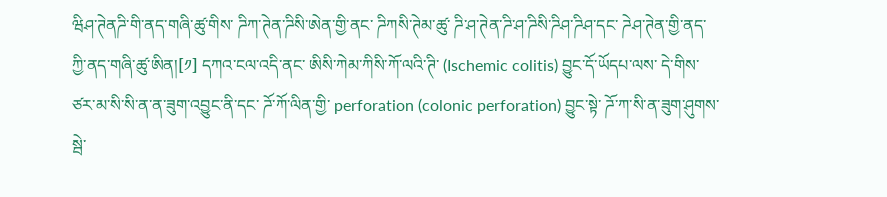ཝིཤ་ཊེནཌི་གི་ནད་གཞི་ཚུ་གིས་ ཌིཀ་ཊེན་ཌིསི་ཨེན་གྱི་ནང་ ཌིཀསི་ཊེམ་ཚུ་ ཌི་ཤ་ཊེན་ཌི་ཤ་ཌིསི་ཌིཤ་ཌིཤ་དང་ ཌེཤ་ཊེན་གྱི་ནད་ཀྱི་ནད་གཞི་ཚུ་ཨིན།[༡] དཀའ་ངལ་འདི་ནང་ ཨིསི་ཀེམ་ཀིསི་ཀོ་ལའི་ཊི་ (Ischemic colitis) བྱུང་དོ་ཡོདཔ་ལས་ དེ་གིས་ ཙར་མ་སི་སི་ན་ན་ཟུག་འབྱུང་ནི་དང་ ཌོ་ཀོ་ལིན་གྱི་ perforation (colonic perforation) བྱུང་སྟེ་ ཌོ་ཀ་སི་ན་ཟུག་ཤུགས་སྦེ་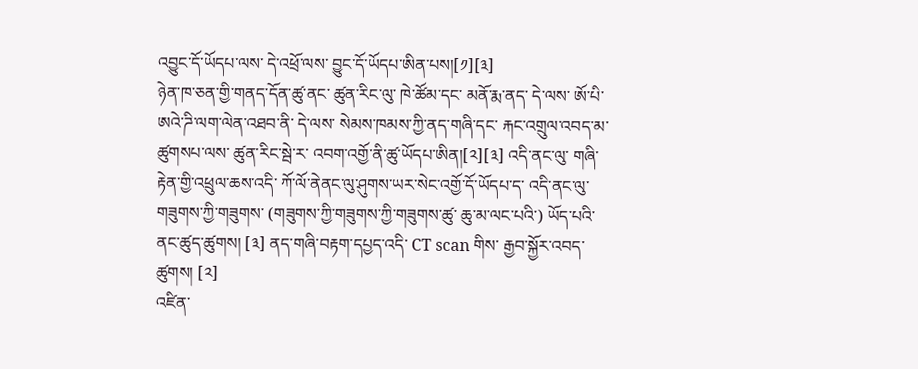འབྱུང་དོ་ཡོདཔ་ལས་ དེ་འཕྲོ་ལས་ བྱུང་དོ་ཡོདཔ་ཨིན་པས།[༡][༣]
ཉེན་ཁ་ཅན་གྱི་གནད་དོན་ཚུ་ནང་ ཚུན་རིང་ལུ་ ཁེ་ཚོམ་དང་ མནོ་རྨ་ནད་ དེ་ལས་ ཨོ་པི་ཨའེ་ཌི་ལག་ལེན་འཐབ་ནི་ དེ་ལས་ སེམས་ཁམས་ཀྱི་ནད་གཞི་དང་ རྐང་འགྲུལ་འབད་མ་ཚུགསཔ་ལས་ ཚུན་རིང་སྦེ་ར་ འབག་འགྱོ་ནི་ཚུ་ཡོདཔ་ཨིན།[༢][༣] འདི་ནང་ལུ་ གཞི་རྟེན་གྱི་འཕྲུལ་ཆས་འདི་ ཀོ་ལོ་ནེནང་ལུ་ཤུགས་ཡར་སེང་འགྱོ་དོ་ཡོདཔ་ད་ འདི་ནང་ལུ་ གཟུགས་ཀྱི་གཟུགས་ (གཟུགས་ཀྱི་གཟུགས་ཀྱི་གཟུགས་ཚུ་ ཆུ་མ་ལང་པའི་) ཡོད་པའི་ནང་ཚུད་ཚུགས། [༣] ནད་གཞི་བརྟག་དཔྱད་འདི་ CT scan གིས་ རྒྱབ་སྐྱོར་འབད་ཚུགས། [༢]
འཛིན་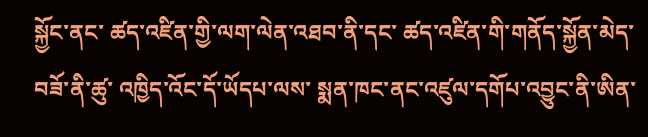སྐྱོང་ནང་ ཚད་འཛིན་གྱི་ལག་ལེན་འཐབ་ནི་དང་ ཚད་འཛིན་གི་གནོད་སྐྱོན་མེད་བཟོ་ནི་ཚུ་ འཁྱིད་འོང་དོ་ཡོདཔ་ལས་ སྨན་ཁང་ནང་འཛུལ་དགོཔ་འབྱུང་ནི་ཨིན་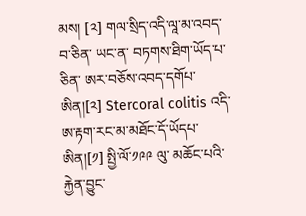མས། [༢] གལ་སྲིད་འདི་ལཱ་མ་འབད་བ་ཅིན་ ཡང་ན་ བཏགས་ཐིག་ཡོད་པ་ཅིན་ ཨར་བཅོས་འབད་དགོཔ་ཨིན།[༢] Stercoral colitis འདི་ཨ་རྟག་རང་མ་མཐོང་དོ་ཡོདཔ་ཨིན།[༡] སྤྱི་ལོ་༡༩༩ ལུ་ མཆོང་པའི་རྐྱེན་བྱུང་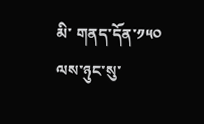མི་ གནད་དོན་༡༥༠ ལས་ཉུང་སུ་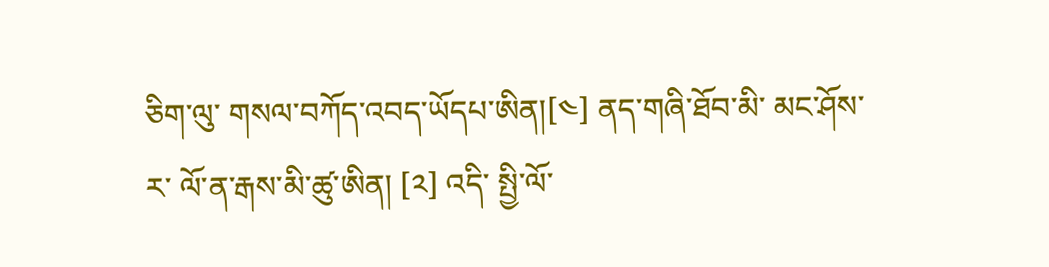ཅིག་ལུ་ གསལ་བཀོད་འབད་ཡོདཔ་ཨིན།[༤] ནད་གཞི་ཐོབ་མི་ མང་ཤོས་ར་ ལོ་ན་རྒས་མི་ཚུ་ཨིན། [༢] འདི་ སྤྱི་ལོ་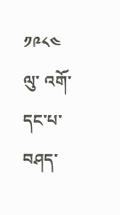༡༩༨༤ ལུ་ འགོ་དང་པ་བཤད་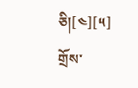ཅི།[༤][༥]
གྲོས་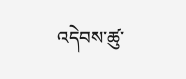འདེབས་ཚུ་